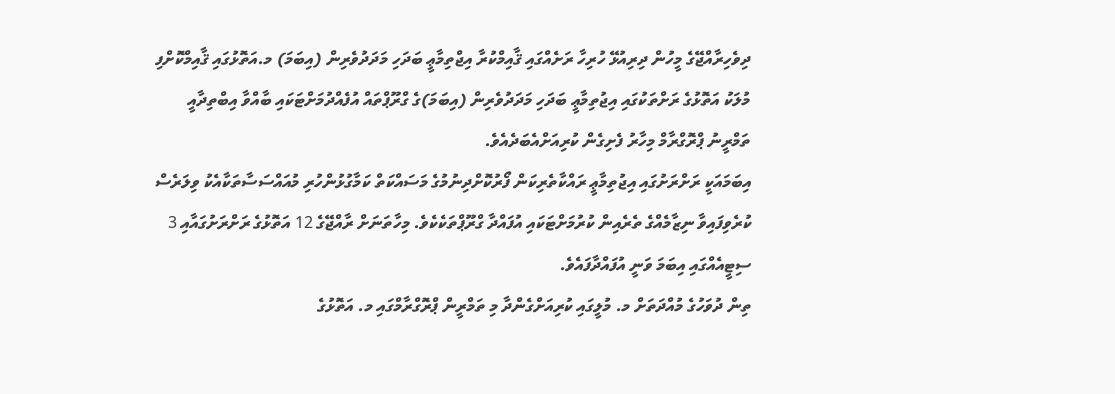ދިވެހިރާއްޖޭގެ މީހުން ދިރިއުޅޭ ހުރިހާ ރަށެއްގައި ޤާއިމްކުރާ އިޖްތިމާޢީ ބަދަހި މަދަދުވެރިން (އިބަމަ) މ.އަތޮޅުގައި ޤާއިމްކޮށްފި
މުލަކު އަތޮޅުގެ ރަށްތަކުގައި އިޖުތިމާޢީ ބަދަހި މަދަދުވެރިން (އިބަމަ)ގެ ގްރޫޕްތައް އުފެއްދުމަށްޓަކައި ބާއްވާ އިބްތިދާއީ ތަމްރީނު ޕްރޮގްރާމް މިހާރު ފެށިގެން ކުރިއަށްއެބަދެއެވެ.
އިބަމައަކީ ރަށްރަށުގައި އިޖުތިމާޢީ ރައްކާތެރިކަން ފޯރުކޮށްދިނުމުގެ މަސައްކަތް ކަމާގުޅުންހުރި މުއައްސަސާތަކާއެކު ވިލަރެސް ކުރެވިފައިވާ ނިޒާމެއްގެ ތެރެއިން ކުރުމަށްޓަކައި އުފައްދާ ގްރޫޕްތަކެކެވެ. މިހާތަނަށް ރާއްޖޭގެ 12 އަތޮޅުގެ ރަށްރަށުގައާއި 3 ސިޓީއެއްގައި އިބަމަ ވަނީ އުފައްދާފައެވެ.
ތިން ދުވަހުގެ މުއްދަތަށް މ. މުލީގައި ކުރިއަށްގެންދާ މި ތަމްރީން ޕްރޮގްރާމްގައި މ. އަތޮޅުގެ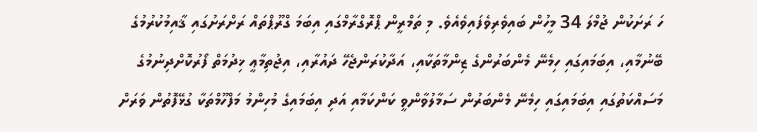ހަ ރަށަކުން ޖުމްލަ 34 މީހުން ބައިވެރިވެފައިވެއެވެ. މި ތަމްރީން ޕްރޮގްރާމްގައި އިބަމަ ގްރޫޕްތައް ރަށްރަށުގައި ޤާއިމުކުރުމުގެ ބޭނުމާއި، އިބަމައިގައި ހިމެނޭ މެންބަރުންގެ ޒިންމާތަކާއި، އަދާކުރަންޖެހޭ ދައުރާއި، އިޖުތިމާޢީ ޚިދުމަތް ފޯރުކޮށްދިނުމުގެ މަސައްކަތުގައި އިބަމައިގައި ހިމެނޭ މެންބަރުން ސަމާލުވާންވީ ކަންކަމާއި އަދި އިބަމައިގެ މުހިންމު މަފްހޫމްތަކާ ގުޅޭފޮތުން ވަރަށް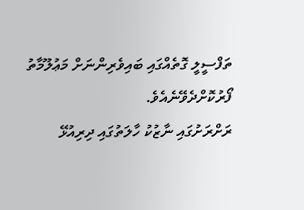ތަފްސީލީ ގޮތެއްގައި ބައިވެރިންނަށް މަޢުލޫމާތު ފޯރުކޮށްދެވޭނެއެވެ.
ރަށްރަށުގައި ނާޒުކު ހާލަތުގައި ދިރިއުޅޭ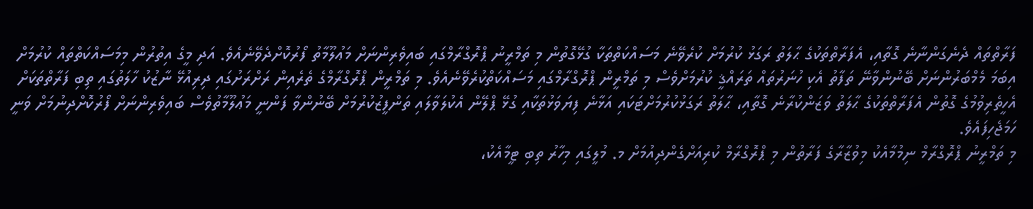ފަރާތްތައް ދެނެގަންނާނެ ގޮތާއި، އެފަރާތްތަކުގެ ޙާލަތު ރަގަޅު ކުރުމަށް ކުރެވޭނެ މަސައްކަތްތަކާ ގުޅޭގޮތުން މި ތަމްރީނު ޕްރޮގްރާމްގައި ބައިވެރިންނަށް މަޢުލޫމާތު ފޯރުކޮށްދެވޭނެއެވެ. އަދި މީގެ އިތުރުން މިމަސައްކަތްތައް ކުރުމަށް އިބަމަ މެމްބަރުންނަށް ބޭނުންވާނޭ ތަފާތު އެކި ހުނަރުތައް ތަރައްޤީ ކުރުމަށްވެސް މި ތަމްރީން ޕްރޮގްރާމްގައި މަސައްކަތްކުރެވޭނެއެވެ. މި ތަމްރީން ޕްރޮގްރާމްގެ ތެރެއިން ރަށްރަށުގައި ދިރިއުޅޭ ނާޒުކު ހާލަތުގައި ތިބި ފަރާތްތަކަށް އެހީތެރިވުމުގެ ގޮތުން އެފަރާތްތަކުގެ ޙާލަތު ވަޒަންކުރާނެ ގޮތާއި، ޙާލަތު ރަގަޅުކުރުމަށްޓަކައި އަޅާނެ ފިޔަވަޅުތަކާއި ގުޅޭ ޕްލޭން އެކުލަވާލައި ތަންފީޒުކުރުމަށް ބޭނުންވާ ފަންނީ މަޢުލޫމާތުވެސް ބައިވެރިންނަށް ފޯރުކޮށްދިނުމަށް ވަނީ ހަމަޖެހިފައެވެ.
މި ތަމްރީނު ޕްރޮގްރާމް ނިމުމާއެކު މިވުޒާރާގެ ފަރާތުން މި ޕްރޮގްރާމް ކުރިއަށްގެންދިއުމަށް މ. މުލީގައި މިހާރު ތިބި ޓީމާއެކު،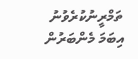ތަމްރީނުކުރެވުނު އިބަމަ މެންބަރުން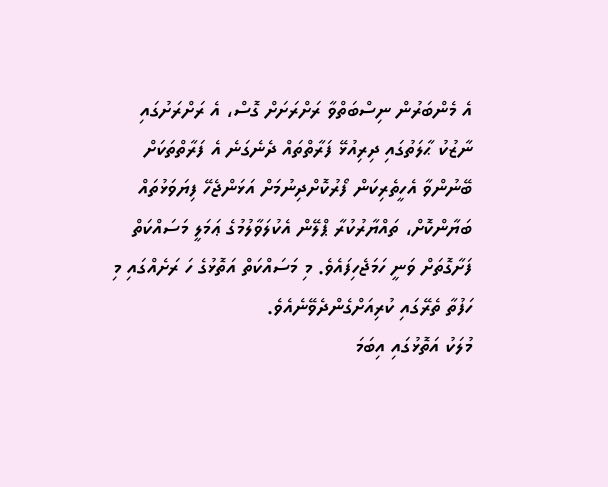އެ މެންބަރުން ނިސްބަތްވާ ރަށްރަށަށް ގޮސް، އެ ރަށްރަށުގައި ނާޒުކު ޙާލަތުގައި ދިރިއުޅޭ ފަރާތްތައް ދެނެގަނެ އެ ފަރާތްތަކަށް ބޭނުންވާ އެހީތެރިކަން ފޯރުކޮށްދިނުމަށް އަޅަންޖެހޭ ފިޔަވަޅުތައް ބަޔާންކޮށް، ތައްޔާރުކުރާ ޕްލޭން އެކުލަވާލުމުގެ ޢަމަލީ މަސައްކަތް ފަށާގޮތަށް ވަނީ ހަމަޖެހިފައެވެ. މި މަސައްކަތް އަތޮޅުގެ ހަ ރަށެއްގައި މި ހަފުތާ ތެރޭގައި ކުރިއަށްގެންދެވޭނެއެވެ.
މުލަކު އަތޮޅުގައި އިބަމަ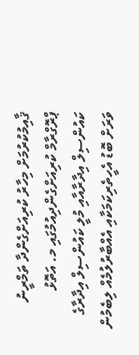ޤާއިމުކުރުމަށް މިހާރު ކުރިއަށްގެންދާ ތަމްރީނު ޕްރޮގްރާމް ކުރިއަށްގެންދިއުމުގައި މ. އަތޮޅު ކައުންސިލް އިދާރާއާއި މުލީ ކައުންސިލް އިދާރާގެ ވަރަށް ބޮޑު އެހީތެރިކަމަކާއި އެއްބާރުލުމެއް ލިބެމުން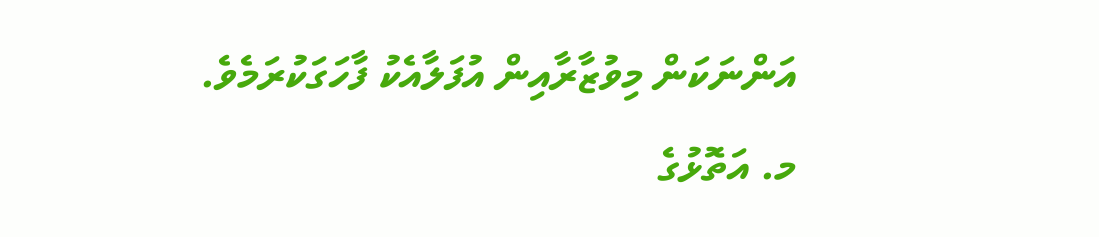އަންނަކަން މިވުޒާރާއިން އުފަލާއެކު ފާހަގަކުރަމެވެ.
މ. އަތޮޅުގެ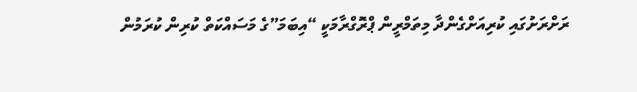ރަށްރަށުގައި ކުރިއަށްގެންދާ މިތަމްރީން ޕްރޮގްރާމަކީ “އިބަމަ”ގެ މަސައްކަތް ކުރިން ކުރަމުން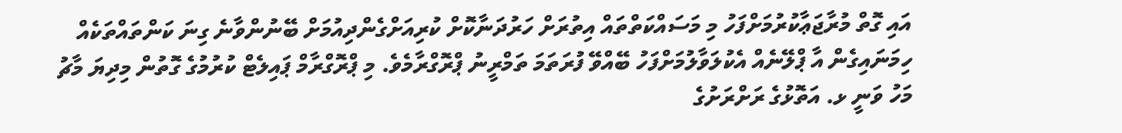އައި ގޮތް މުރާޖަޢާކުރުމަށްފަހު މި މަސައްކަތްތައް އިތުރަށް ހަރުދަނާކޮށް ކުރިއަށްގެންދިއުމަށް ބޭނުންވާނެ ގިނަ ކަންތައްތަކެއް ހިމަނައިގެން އާ ޕްލޭނެއް އެކުލަވާލުމަށްފަހު ބޭއްވޭ ފުރަތަމަ ތަމްރީނު ޕްރޮގްރާމެވެ. މި ޕްރޮގްރާމް ޕައިލެޓް ކުރުމުގެ ގޮތުން މިދިޔަ މާޗު މަހު ވަނީ ޅ. އަތޮޅުގެ ރަށްރަށުގެ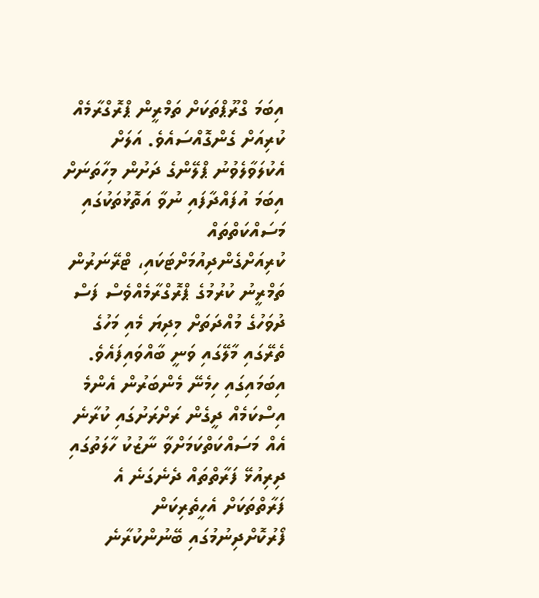އިބަމަ ގްރޫޕްތަކަށް ތަމްރީން ޕްރޮގްރާމެއް ކުރިއަށް ގެންގޮއްސައެވެ. އަލަށް އެކުލަވާލެވުނު ޕްލޭންގެ ދަށުން މިހާތަނަށް އިބަމަ އުފައްދާފައި ނުވާ އަތޮޅުތަކުގައި މަސައްކަތްތައް ކުރިއަށްގެންދިއުމަށްޓަކައި، ޓްރޭނަރުން ތަމްރީނު ކުރުމުގެ ޕްރޮގްރާމެއްވެސް ފަސް ދުވަހުގެ މުއްދަތަށް މިދިޔަ މެއި މަހުގެ ތެރޭގައި މާލޭގައި ވަނީ ބާއްވައިފައެވެ.
އިބަމައިގައި ހިމެނޭ މެންބަރުން އެންމެ އިސްކަމެއް ދީގެން ރަށްރަށުގައި ކުރާނެ އެއް މަސައްކަތްކަމަށްވާ ނާޒުކު ހާލަތުގައި ދިރިއުޅޭ ފަރާތްތައް ދެނެގަނެ އެ ފަރާތްތަކަށް އެހީތެރިކަން ފޯރުކޮށްދިނުމުގައި ބޭނުންކުރާނެ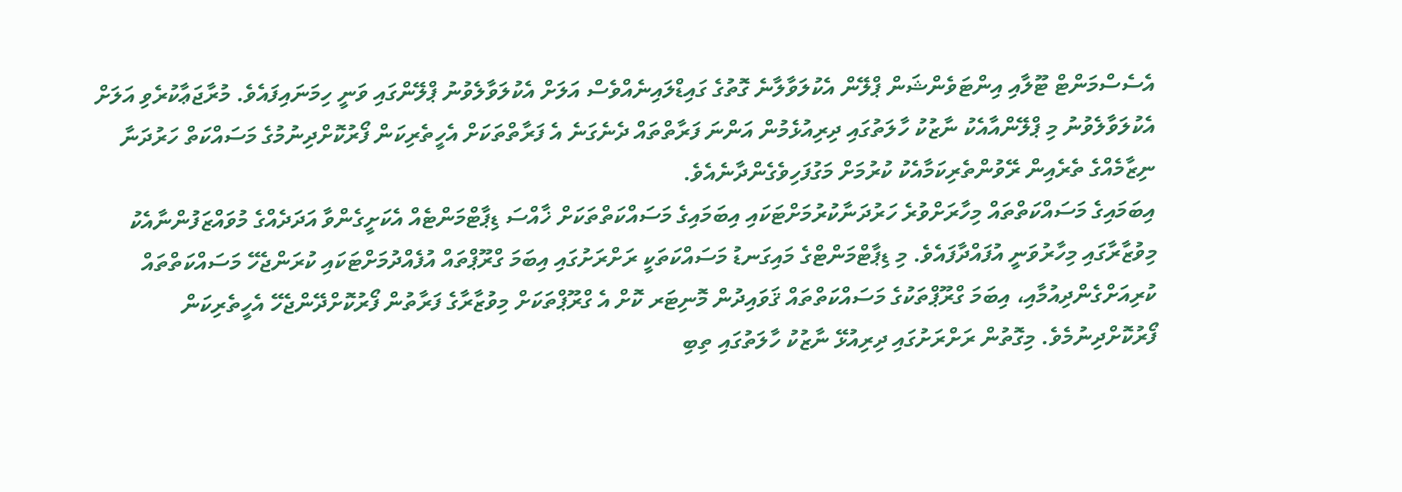އެސެސްމަންޓް ޓޫލާއި އިންޓަވެންޝަން ޕްލޭން އެކުލަވާލާނެ ގޮތުގެ ގައިޑްލައިނެއްވެސް އަލަށް އެކުލަވާލެވުނު ޕްލޭންގައި ވަނީ ހިމަނައިފައެވެ. މުރާޖަޢާކުރެވި އަލަށް އެކުލަވާލެވުނު މި ޕްލޭންއާއެކު ނާޒުކު ހާލަތުގައި ދިރިއުޅެމުން އަންނަ ފަރާތްތައް ދެނެގަނެ އެ ފަރާތްތަކަށް އެހީތެރިކަން ފޯރުކޮށްދިނުމުގެ މަސައްކަތް ހަރުދަނާ ނިޒާމެއްގެ ތެރެއިން ރޭވުންތެރިކަމާއެކު ކުރުމަށް މަގުފަހިވެގެންދާނެއެވެ.
އިބަމައިގެ މަސައްކަތްތައް މިހާރަށްވުރެ ހަރުދަނާކުރުމަށްޓަކައި އިބަމައިގެ މަސައްކަތްތަކަށް ޚާއްސަ ޑިޕާޓްމަންޓެއް އެކަށީގެންވާ އަދަދެއްގެ މުވައްޒަފުންނާއެކު މިވުޒާރާގައި މިހާރުވަނީ އުފައްދާފައެވެ. މި ޑިޕާޓްމަންޓްގެ މައިގަނޑު މަސައްކަތަކީ ރަށްރަށުގައި އިބަމަ ގްރޫޕްތައް އުފެއްދުމަށްޓަކައި ކުރަންޖެހޭ މަސައްކަތްތައް ކުރިއަށްގެންދިއުމާއި، އިބަމަ ގްރޫޕްތަކުގެ މަސައްކަތްތައް ޤަވައިދުން މޮނިޓަރ ކޮށް އެ ގްރޫޕްތަކަށް މިވުޒާރާގެ ފަރާތުން ފޯރުކޮށްދޭންޖެހޭ އެހީތެރިކަން ފޯރުކޮށްދިނުމެވެ. މިގޮތުން ރަށްރަށުގައި ދިރިއުޅޭ ނާޒުކު ހާލަތުގައި ތިބި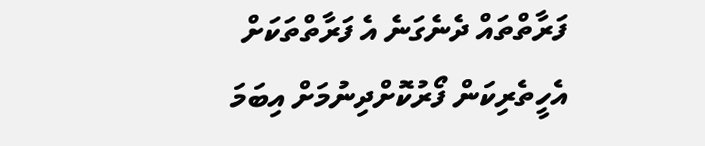ފަރާތްތައް ދެނެގަނެ އެ ފަރާތްތަކަށް އެހީތެރިކަން ފޯރުކޮށްދިނުމަށް އިބަމަ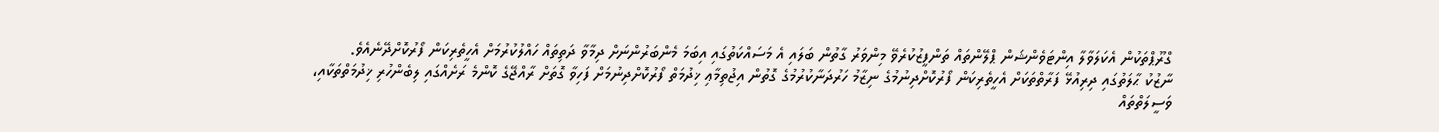ގްރޫޕްތަކުން އެކަލަވާލާ އިންޓަވެންޝަން ޕްލޭންތައް ތަންފީޒުކުރެވޭ މިންވަރު ގާތުން ބަލައި އެ މަސައްކަތުގައި އިބަމަ މެންބަރުންނަށް ދިމާވާ ދަތިތައް ހައްލުކުރުމަށް އެހީތެރިކަން ފޯރުކޮށްދޭނެއެވެ.
ނާޒުކު ޙާލަތުގައި ދިރިއުޅޭ ފަރާތްތަކަށް އެހީތެރިކަން ފޯރުކޮށްދިނުމުގެ ނިޒާމު ހަރުދަނާކުރުމުގެ ގޮތުން އިޖުތިމާޢި ޚިދުމަތް ފޯރުކޮށްދިނުމަށް ފަހިވާ ގޮތަށް ރާއްޖޭގެ ކޮންމެ ރަށެއްގައި ލިބެންހުރި ޚިދުމަތްތަކާއި، ވަސީލަތްތައް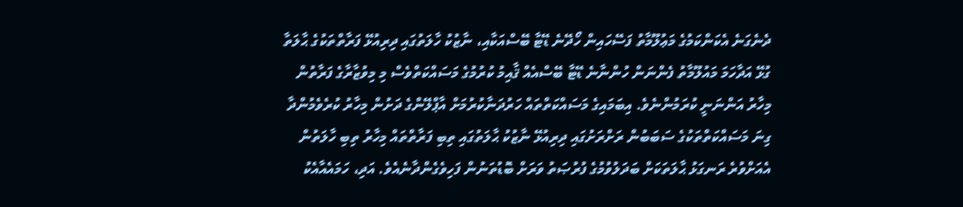ދެނެގަނެ އެކަންކަމުގެ މަޢުލޫމާތު ފަސޭހައިން ހޯދޭނެ ޑޭޓާ ބޭސްއަކާއި، ނާޒުކު ހާލަތުގައި ދިރިއުޅޭ ފަރާތްތަކުގެ ޙާލަތާ ގުޅޭ އަދާހަމަ މައުލޫމާތު ފެންނަން ހުންނާނެ ޑޭޓާ ބޭސްއެއް ޤާއިމު ކުރުމުގެ މަސައްކަތްވެސް މި މިވުޒާރާގެ ފަރާތުން މިހާރު އަންނަނީ ކުރަމުންނެވެ. އިބަމައިގެ މަސައްކަތްތައް ހަރުދަނާކުރުމަށް އާޕްލޭންގެ ދަށުން މިހާރު ކުރެވެމުންދާ ގިނަ މަސައްކަތްތަކުގެ ސަބަބުން ރަށްރަށުގައި ދިރިއުޅޭ ނާޒުކު ޙާލަތުގައި ތިބި ފަރާތްތައް މިހާރު ތިބި ހާލަތުން އެއަށްވުރެ ރަނގަޅު ޙާލަތަކަށް ބަދަލުވުމުގެ ފުރުޞަތު ވަރަށް ބޮޑުތަނުން ފަހިވެގެންދާނެއެވެ. އަދި، ހަމައެއާއެކު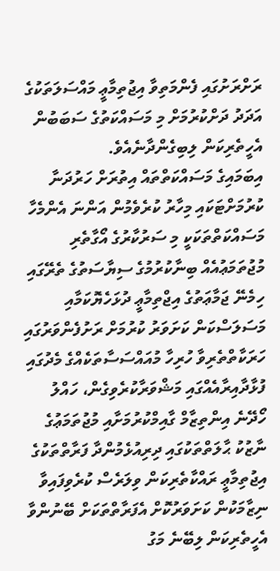ރަށްރަށުގައި ފެންމަތިވާ އިޖުތިމާޢީ މައްސަލަތަކުގެ އަދަދު ދަށްކުރުމަށް މި މަސައްކަތުގެ ސަބަބުން އެހީތެރިކަން ލިބިގެންދާނެއެވެ.
އިބަމައިގެ މަސައްކަތްތައް އިތުރަށް ހަރުދަނާ ކުރުމަށްޓަކައި މިހާރު ކުރެވެމުން އަންނަ އެންމެހާ މަސައްކަތްތަކަކީ މި ސަރުކާރުގެ އޯގާތެރި މުޖުތަމަޢުއެއް ބިނާކުރުމުގެ ސިޔާސަތުގެ ތެރޭގައި ހިމެނޭ ޖަމާޢަތުގެ އިޖްތިމާޢީ ދުޅަހެޔޮކަމާއި މަސަލަސްކަން ކަށަވަރު ކުރުމަށް ރަށުފެންވަރުގައި ހަރަކާތްތެރިވާ ހުރިހާ މުއައްސަސާތަކެއްގެ މެދުގައި ފުޅާދާއިރާއެއްގައި މަޝްވަރާކުރެވިގެން، ހައްލު ހޯދޭނެ އިންތިޒާމް ގާއިމްކުރުމަށާއި މުޖުތަމަޢުގެ ނާޒުކު ޙާލަތްތަކުގައި ދިރިއުޅެމުންދާ ފަރާތްތަކުގެ އިޖުތިމާޢީ ރައްކާތެރިކަން ވިލަރެސް ކުރެވިފައިވާ ނިޒާމަކުން ކަށަވަރުކޮށް އެފަރާތްތަކަށް ބޭނުންވާ އެހީތެރިކަން ލިބޭނެ މަގު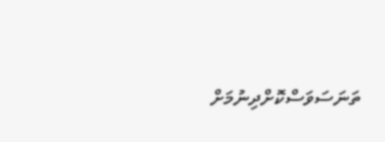ތަނަސަވަސްކޮށްދިނުމަށް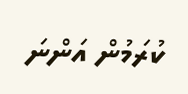ކުރަމުން އަންނަ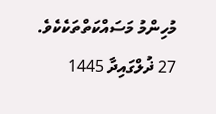މުހިންމު މަސައްކަތްތަކެކެވެ.
27 ޛުލްގައިދާ 1445